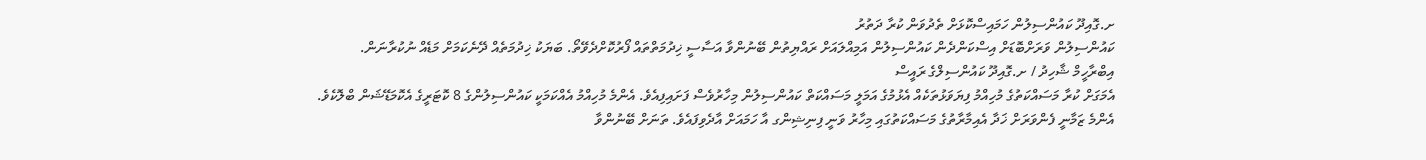ށ.ގޮއިދޫ ކައުންސިލުން ހަމައިސްކޮޅަށް ތެދުވަން ކުރާ ދަތުރު
ކައުންސިލުން ވަރަށްބޮޑަށް އިސްކަންދެން ކައުންސިލުން އަމިއްލައަށް ރައްޔިތުން ބޭނުންވާ އަސާސީ ޚިދުމަތްތައް ފޯރުކޮށްދެވޭތޯ. ބަޔަކު ޚިދުމަތެއް ދޭނެކަމަށް މަޑެއް ނުކުރާނަން.
އިބްރާހީމް ޝާހިދު / ށ.ގޮއިދޫ ކައުންސިލްގެ ރައީސް
އެމަގަށް ކުރާ މަސައްކަތުގެ މުހިއްމު ފިޔަވަޅުތަކެއް އެޅުމުގެ އަމަލީ މަސައްކަތް ކައުންސިލުން މިހާރުވެސް ފަށައިފިއެވެ. އެންމެ މުހިއްމު އެއްކަމަކީ ކައުންސިލުންގެ 8 ކޮޓަރީގެ އެކޮމަޑޭޝަން ބްލޮކެވެ. އެންމެ ޒަމާނީ ފެންވަރަށް ޚަދާ އެއިމާރާތުގެ މަސައްކަތުގައި މިހާރު ވަނީ ފިނިޝިންގ އާ ހަމައަށް އާދެވިފައެވެ. ތަނަށް ބޭނުންވާ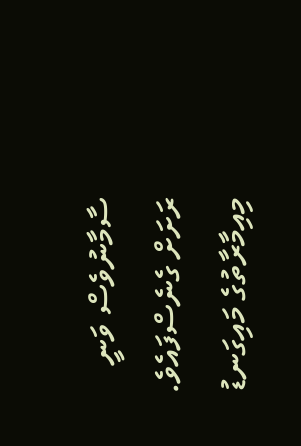ސާމާނުވެސް ވަނީ ރަށަށް ގެނެސްފައެވެ. މިއިމާރާތުގެ މައިގަނޑު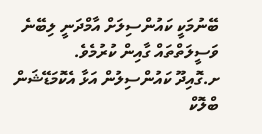ބޭނުމަކީ ކައުންސިލަށް އާމްދަނީ ލިބޭނެ ވަސީލަތްތައް ގާއިން ކުރުމެވެ.
ށ.ގޮއިދޫ ކައުންސިލުން އަޅާ އެކޮމަޑޭޝަން ބްލޮކް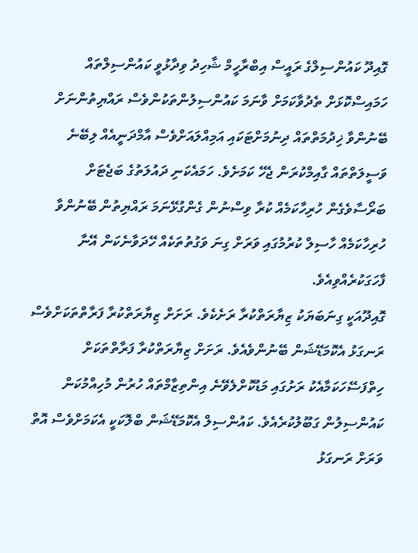ގޮއިދޫ ކައުންސިލްގެ ރައީސް އިބްރާހީމް ޝާހިދު ވިދާޅުވީ ކައުންސިލްތައް ހަމައިސްކޮޅަށް ތެދުވާކަމަށް ވާނަމަ ކައުންސިލުންތަކުންވެސް ރައްޔިތުންނަށް ބޭނުންވާ ޚިދުމަތްތައް ދިނުމަށްޓަކައި އަމިއްލައަށްވެސް އާމްދަނީއެއް ލިބޭނެ ވަސީލަތްތައް ގާއިމްކުރަން ޖެހޭ ކަމަށެވެ. ހަމައެކަނި ދައުލަތުގެ ބަޖެޓަށް ބަރޯސާވެގެން ހުރިހާކަމެއް ކުރާ ވިސްނުން ގެންގުޅޭނަމަ ރައްޔިތުން ބޭނުންވާ ހުރިހާކަމެއް ހާސިލް ކުރުމުގައި ވަރަށް ގިނަ ވަގުތުތަކެއް ހޭދަވާނެކަން އޭނާ ފާހަގަކުރެއްވިއެވެ.
ގޮއިދޫއަކީ ގިނަބަޔަކު ޒިޔާރަތްކުރާ ރަށެކެވެ. ރަށަށް ޒިޔާރަތްކުރާ ފަރާތްތަކަށްވެސް ރަނގަޅު އެކޮމަޑޭޝަން ބޭނުންވެއެވެ. ރަށަށް ޒިޔާރަތްކުރާ ފަރާތްތަކަށް ހިތްފަސޭހަކަމާއެކު ރަށުގައި މަޑުކޮށްލެވޭނެ އިންތިޒާމްތައް ހުރުން މުހިއްމުކަން ކައުންސިލުން ގަބޫލުކުރެއެވެ. ކައުންސިލް އެކޮމަޑޭޝަން ބްލޮކަކީ އެކަމަށްވެސް އޮތް ވަރަށް ރަނގަޅު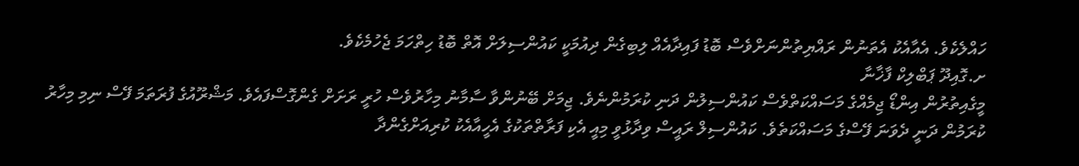ހައްލެކެވެ. އެއާއެކު އެތަނުން ރައްޔިތުންނަށްވެސް ބޮޑު ފައިދާއެއް ލިބިގެން ދިއުމަކީ ކައުންސިލަށް އޮތް ބޮޑު ހިތްހަމަ ޖެހުމެކެވެ.
ށ.ގޮއިދޫ ޕަބްލިކް ފާޚާނާ
މީގެއިތުރުން އިންޑޯ ޖިމެއްގެ މަސައްކަތްވެސް ކައުންސިލުން ދަނި ކުރަމުންނެވެ. ޖިމަށް ބޭނުންވާ ސާމާނު މިހާރުވެސް ހުރީ ރަށަށް ގެންގޮސްފައެވެ. މަޝްރޫއުގެ ފުރަތަމަ ފޭސް ނިމި މިހާރު ކުރަމުން ދަނީ ދެވަނަ ފޭސްގެ މަސައްކަތެވެ. ކައުންސިލް ރައީސް ވިދާޅުވީ މިއީ އެކި ފަރާތްތަކުގެ އެހީއާއެކު ކުރިއަށްގެންދާ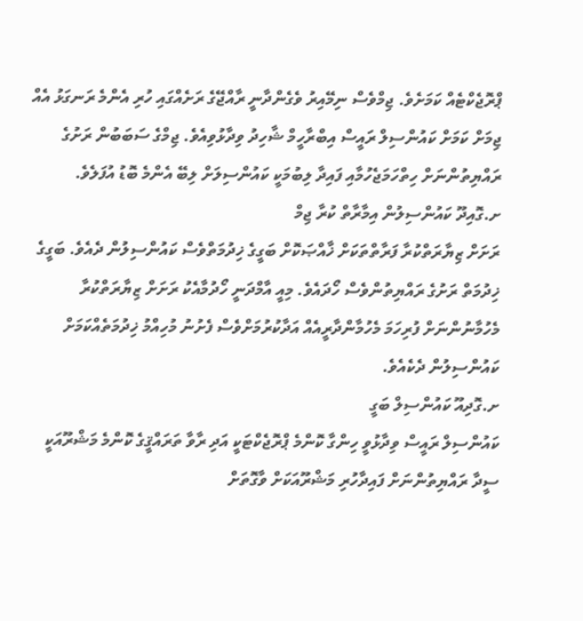ޕްރޮޖެކްޓެއް ކަމަށެވެ. ޖިމްވެސް ނިމޭއިރު ވެގެންދާނީ ރާއްޖޭގެ ރަށެއްގައި ހުރި އެންމެ ރަނގަޅު އެއް ޖިމަށް ކަމަށް ކައުންސިލް ރައީސް އިބްރާހީމް ޝާހިދު ވިދާޅުވިއެވެ. ޖިމްގެ ސަބަބުން ރަށުގެ ރައްޔިތުންނަށް ހިތްހަމަޖެހުމާއި ފައިދާ ލިބުމަކީ ކައުންސިލަށް ލިބޭ އެންމެ ބޮޑު އުފަލެވެ.
ށ.ގޮއިދޫ ކައުންސިލުން އިމާރާތް ކުރާ ޖިމް
ރަށަށް ޒިޔާރަތްކުރާ ފަރާތްތަކަށް ޚާއްޞަކޮށް ބަގީގެ ޚިދުމަތްވެސް ކައުންސިލުން ދެއެވެ. ބަގީގެ ޚިދުމަތް ރަށުގެ ރައްޔިތުންވެސް ހޯދައެވެ. މިއީ އާމްދަނީ ހޯދުމާއެކު ރަށަށް ޒިޔާރަތްކުރާ މެހުމާނުންނަށް ފުރިހަމަ މެހުމާންދާރީއެއް އަދާކުރުމަށްވެސް ފެށުނު މުހިއްމު ޚިދުމަތެއްކަމަށް ކައުންސިލުން ދެކެއެވެ.
ށ.ގޮދިއޫ ކައުންސިލް ބަގީ
ކައުންސިލް ރައީސް ވިދާޅުވީ ހިންގާ ކޮންމެ ޕްރޮޖެކްޓަކީ އަދި ރާވާ ތަރައްޤީގެ ކޮންމެ މަޝްރޫއަކީ ސީދާ ރައްޔިތުންނަށް ފައިދާހުރި މަޝްރޫއަކަށް ވާގޮތަށް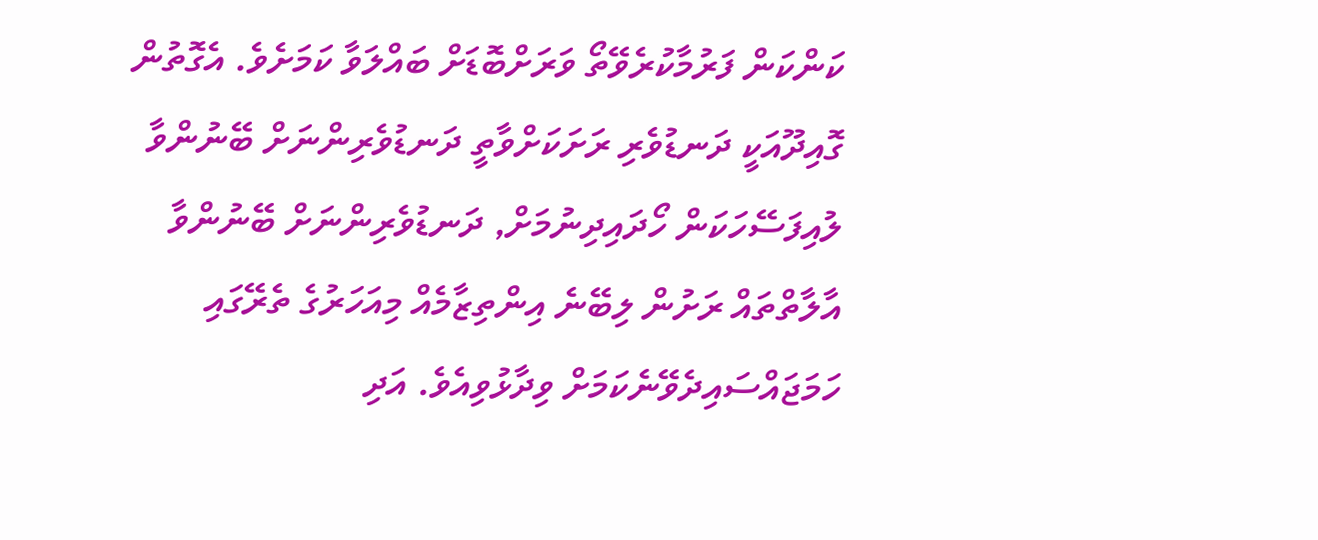ކަންކަން ފަރުމާކުރެވޭތޯ ވަރަށްބޮޑަށް ބައްލަވާ ކަމަށެވެ. އެގޮތުން ގޮއިދޫއަކީ ދަނޑުވެރި ރަށަކަށްވާތީ ދަނޑުވެރިންނަށް ބޭނުންވާ ލުއިފަސޭހަކަން ހޯދައިދިނުމަށް, ދަނޑުވެރިންނަށް ބޭނުންވާ އާލާތްތައް ރަށުން ލިބޭނެ އިންތިޒާމެއް މިއަހަރުގެ ތެރޭގައި ހަމަޖައްސައިދެވޭނެކަމަށް ވިދާޅުވިއެވެ. އަދި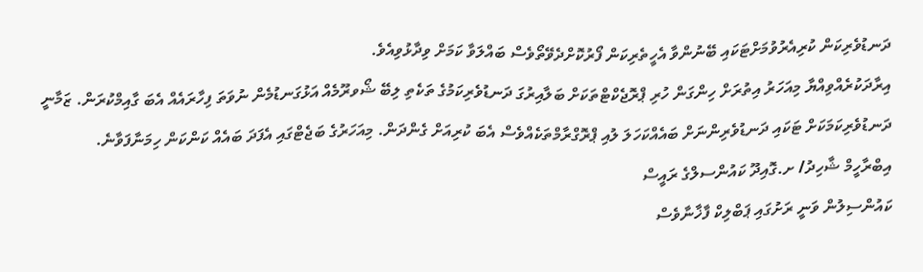ދަނޑުވެރިކަން ކުރިއެރުވުމަށްޓަކައި ބޭނުންވާ އެހީތެރިކަން ފޯރުކޮށްދެވޭތޯވެސް ބައްލަވާ ކަމަށް ވިދާޅުވިއެވެ.
އިރާދަކުރެއްވިއްޔާ މިއަހަރު އިތުރަށް ހިންގަން ހުރި ޕްރޮޖެކްޓްތަކަށް ބަލާއިރުގަ ދަނޑުވެރިކަމުގެ ތަކެތި ލިބޭ ޝޯވރޫމެއް އަޅުގަނޑުމެން ނުވަތަ ފިހާރައެއް އެބަ ގާއިމްކުރަން. ޒަމާނީ ދަނޑުވެރިކަމަކަށް ޓަކައި ދަނޑުވެރިންނަށް ބައެއްކަހަލަ ލުއި ޕްރޮގްރާމްތަކެއްވެސް އެބަ ކުރިއަށް ގެންދަން. މިއަހަރުގެ ބަޖެޓްގައި އެފަދަ ބައެއް ކަންކަން ހިމަނާފަވާނެ.
އިބްރާހީމް ޝާހިދު/ ށ.ގޮއިދޫ ކައުންސލްގެ ރައީސް
ކައުންސިލުން ވަނީ ރަށުގައި ޕަބްލިކް ފާޚާނާވެސް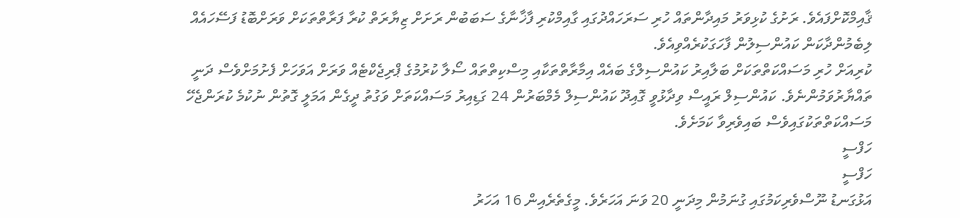ޤާއިމްކޮށްފައެވެ. ރަށުގެ ކުޅިވަރު މައިދާންތައް ހުރި ސަރަހައްދުގައި ގާއިމްކުރި ފާޚާނާގެ ސަބަބުން ރަށަށް ޒިޔާރަތް ކުރާ ފަރާތްތަކަށް ވަރަށްބޮޑު ފަސޭހައެއް ލިބެމުންދާކަން ކައުންސިލުން ފާހަގަކުރެއްވިއެވެ.
ކުރިއަށް ހުރި މަސައްކަތްތަކަށް ބަލާއިރު ކައުންސިލްގެ ބައެއް އިމާރާތްތަކާއި މިސްކިތްތައް ސޯލާ ކުރުމުގެ ޕްރިޖެކްޓެއް ވަރަށް އަވަހަށް ފެށުމަށްވެސް ދަނީ ތައްޔާރުވަމުންނެވެ. ކައުންސިލް ރައީސް ވިދާޅުވީ ގޮއިދޫ ކައުންސިލް މެމްބަރުން 24 ގަޑިއިރު މަސައްކަތަށް ވަގުތު ދީގެން އަމަލީ ގޮތުން ނުކުމެ ކުރަންޖެހޭ މަސައްކަތްތަކުގައިވެސް ބައިވެރިވާ ކަމަށެވެ.
ހަފްސީ
ހަފްސީ
އަޅުގަނޑު ނޫސްވެރިކަމުގައި ގުނަމުން މިދަނީ 20 ވަނަ އަހަރެވެ. މީގެތެރެއިން 16 އަހަރު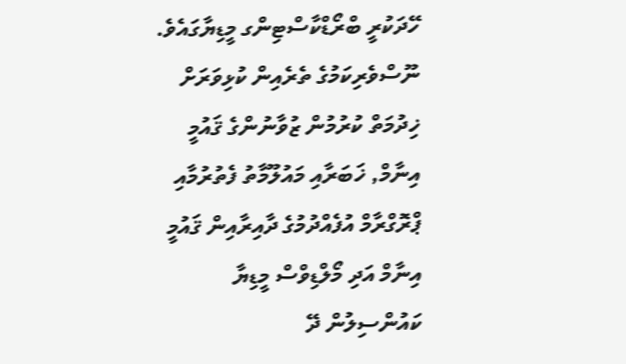ހޭދަކުރީ ބްރޯޑްކާސްޓިންގ މީޑިޔާގައެވެ. ނޫސްވެރިކަމުގެ ތެރެއިން ކުޅިވަރަށް ޚިދުމަތް ކުރުމުން ޒުވާނުންގެ ޤައުމީ އިނާމް, ޚަބަރާއި މައުލޫމާތު ފެތުރުމާއި ޕްރޮގްރާމް އުފެއްދުމުގެ ދާއިރާއިން ޤައުމީ އިނާމް އަދި މޯލްޑިވްސް މީޑިޔާ ކައުންސިލުން ދޭ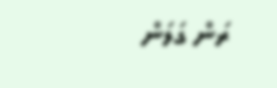ރަން ގަލަން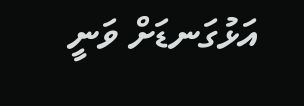އަޅުގަނޑަށް ވަނީ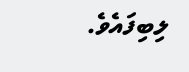ލިބިފައެވެ.